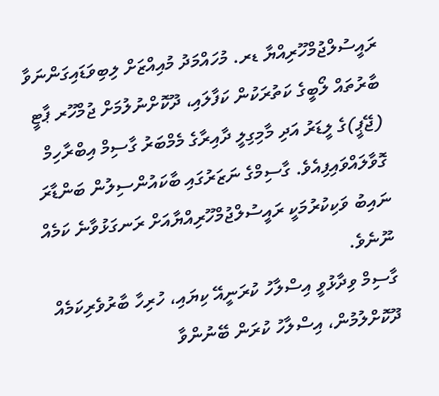ރައީސުލްޖުމްހޫރިއްޔާ ޑރ. މުހައްމަދު މުއިއްޒަށް ލިބިވަޑައިގަންނަވާ ބާރުތައް ލޯބީގެ ކަތުރަކުން ކަފާލައި، ދޫކޮށްނުލުމަށް ޖުމްހޫރ ޕާޓީ (ޖޭޕީ)ގެ ލީޑަރު އަދި މާމިގިލީ ދާއިރާގެ މެމްބަރު ގާސިމް އިބްރާހިމް ގޮވާލައްވައިފިއެވެ. ގާސިމްގެ ނަޒަރުގައި ބާކައުންސިލުން ބަންޑާރަ ނައިބު ވަކިކުރުމަކީ ރައީސުލްޖުމްހޫރިއްޔާއަށް ރަނގަޅުވާނެ ކަމެއް ނޫނެވެ.
ގާސިމް ވިދާޅުވީ އިސްލާހު ކުރަނީއޭ ކިޔައި، ހުރިހާ ބާރުވެރިކަމެއް ދޫކޮށްލުމުން، އިސްލާހު ކުރަން ބޭނުންވާ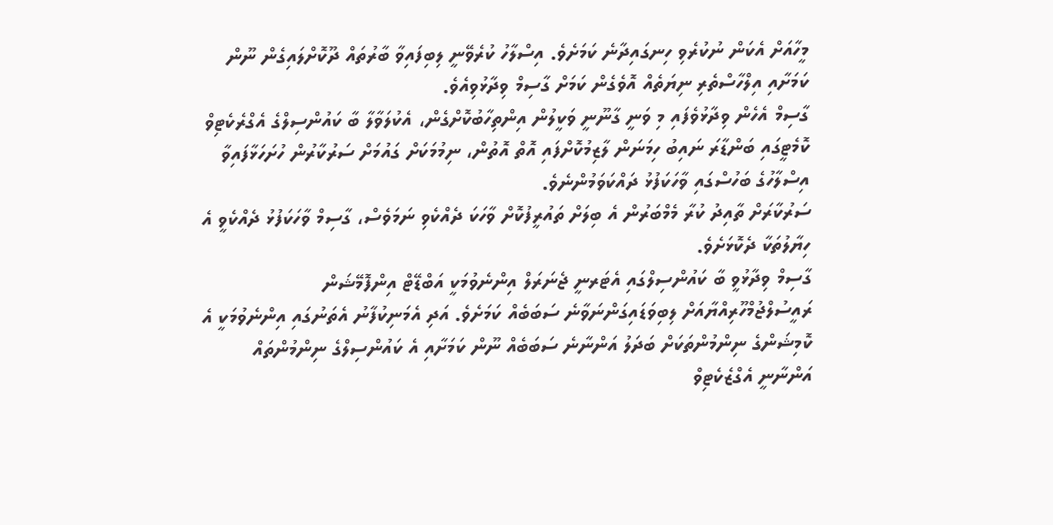މީހާއަށް އެކަން ނުކުރެވި ހިނގައިދާނެ ކަމަށެވެ. އިސްލާހު ކުރެވޭނީ ލިބިފައިވާ ބާރުތައް ދޫކޮށްލައިގެން ނޫން ކަމަށާއި އިލްހާސްތެރި ނިޔަތެއް އޮވެގެން ކަމަށް ގާސިމް ވިދާޅުވިއެވެ.
ގާސިމް އެހެން ވިދާޅުވެފައި މި ވަނީ ގާނޫނީ ވަކީލުން އިންތިހާބުކޮށްގެން، އެކުލަވާލާ ބާ ކައުންސިލްގެ އެގްރެކެޓިވް ކޮމެޓީގައި ބަންޑާރަ ނައިބު ހިމަނަން ލާޒިމުކޮށްފައި އޮތް އޮތުން، ނިމުމަކަށް ގައުމަށް ސަރުކާރުން ހުށަހަޅާފައިވާ އިސްލާހުގެ ބަހުސްގައި ވާހަކަފުޅު ދައްކަވަމުންނެވެ.
ސަރުކާރަށް ތާއިދު ކުރާ މެމްބަރުން އެ ބިލަށް ތައުރީފުކޮށް ވާހަކަ ދެއްކެވި ނަމަވެސް، ގާސިމް ވާހަކަފުޅު ދެއްކެވީ އެ ހިޔާލުތަކާ ދެކޮޅަށެވެ.
ގާސިމް ވިދާޅުވީ ބާ ކައުންސިލްގައި އެޓަރނީ ޖެނަރަލް އިންނެވުމަކީ އަބްޑޭޓް އިންފޮމޭޝަން ރައީސުލްޖުމްހޫރިއްޔާއަށް ލިބިވަޑައިގަންނަވާނެ ސަބަބެއް ކަމަށެވެ. އަދި އެމަނިކުފާނު އެތަނުގައި އިންނެވުމަކީ އެ ކޮމިޝަންގެ ނިންމުންތަކަށް ބަދަލު އަންނާނެ ސަބަބެއް ނޫން ކަމަށާއި އެ ކައުންސިލްގެ ނިންމުންތައް އަންނާނީ އެގްޒެކެޓިވް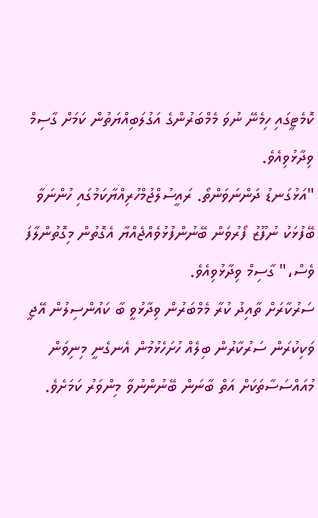ކޮމެޓީގައި ހިމެނޭ ނުވަ މެމްބަރުންގެ އަގުލަބިއްޔަތުން ކަމަށް ގާސިމް ވިދާޅުވިއެވެ.
"އަޅުގަނޑު ދަންނަވަންތޯ. ރައީސުލްޖުމްހުރިއްޔާކަމުގައި ހުންނަވާ ބޭފުޅަކު ނުފޫޒު ފޯރުވަން ބޭނުންފުޅުވެއްޖެއްޔާ އެގޮތުން މިގޮތުންލާފަ ވެސް،" ގާސިމް ވިދާޅުވިއެވެ.
ސަރުކާރަށް ތާއިދު ކުރާ މެމްބަރުން ވިދާޅުވީ ބާ ކައުންސިލުން އޭޖީ ވަކިކުރަން ސަރުކާރުން ބިލެއް ހުށަހެޅުމުން އެނގެނީ މިނިވަން މުއައްސަސާތަކަށް އަތް ބާނަން ބޭނުންނުވާ މިންވަރު ކަމަށެވެ.